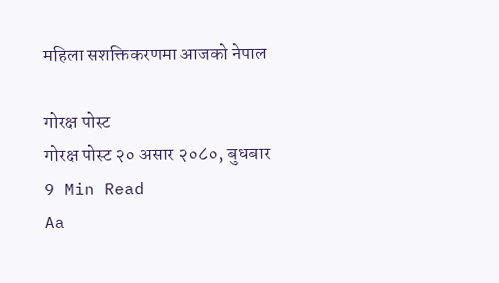महिला सशक्तिकरणमा आजको नेपाल

गोरक्ष पोस्ट
गोरक्ष पोस्ट २० असार २०८०, बुधबार
9 Min Read
Aa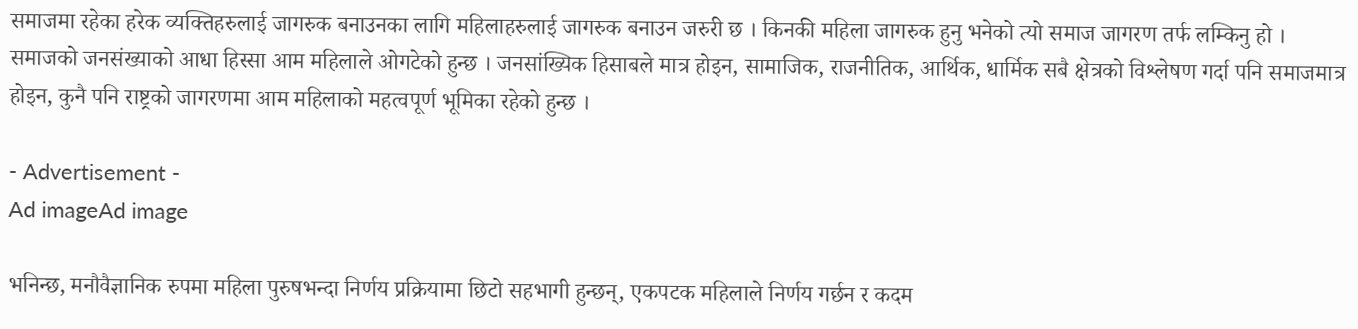समाजमा रहेका हरेक व्यक्तिहरुलाई जागरुक बनाउनका लागि महिलाहरुलाई जागरुक बनाउन जरुरी छ । किनकी महिला जागरुक हुनु भनेको त्यो समाज जागरण तर्फ लम्किनु हो । समाजको जनसंख्याको आधा हिस्सा आम महिलाले ओगटेको हुन्छ । जनसांख्यिक हिसाबले मात्र होइन, सामाजिक, राजनीतिक, आर्थिक, धार्मिक सबै क्षेत्रको विश्लेषण गर्दा पनि समाजमात्र होइन, कुनै पनि राष्ट्रको जागरणमा आम महिलाको महत्वपूर्ण भूमिका रहेको हुन्छ ।

- Advertisement -
Ad imageAd image

भनिन्छ, मनौवैज्ञानिक रुपमा महिला पुरुषभन्दा निर्णय प्रक्रियामा छिटो सहभागी हुन्छन्, एकपटक महिलाले निर्णय गर्छन र कदम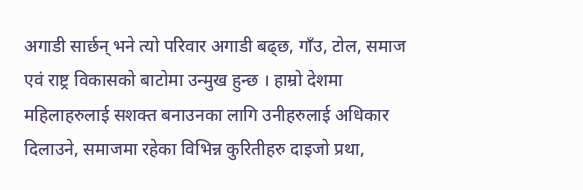अगाडी सार्छन् भने त्यो परिवार अगाडी बढ्छ, गाँउ, टोल, समाज एवं राष्ट्र विकासको बाटोमा उन्मुख हुन्छ । हाम्रो देशमा महिलाहरुलाई सशक्त बनाउनका लागि उनीहरुलाई अधिकार दिलाउने, समाजमा रहेका विभिन्न कुरितीहरु दाइजो प्रथा,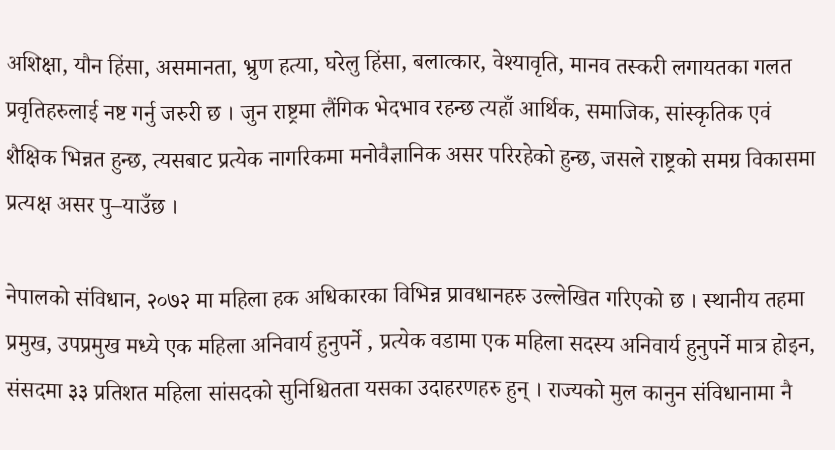अशिक्षा, यौन हिंसा, असमानता, भ्रुण हत्या, घरेलु हिंसा, बलात्कार, वेश्यावृति, मानव तस्करी लगायतका गलत प्रवृतिहरुलाई नष्ट गर्नु जरुरी छ । जुन राष्ट्रमा लैंगिक भेदभाव रहन्छ त्यहाँ आर्थिक, समाजिक, सांस्कृतिक एवं शैक्षिक भिन्नत हुन्छ, त्यसबाट प्रत्येक नागरिकमा मनोवैज्ञानिक असर परिरहेको हुन्छ, जसले राष्ट्रको समग्र विकासमा प्रत्यक्ष असर पु–याउँछ ।

नेपालको संविधान, २०७२ मा महिला हक अधिकारका विभिन्न प्रावधानहरु उल्लेखित गरिएको छ । स्थानीय तहमा प्रमुख, उपप्रमुख मध्ये एक महिला अनिवार्य हुनुपर्ने , प्रत्येक वडामा एक महिला सदस्य अनिवार्य हुनुपर्ने मात्र होइन, संसदमा ३३ प्रतिशत महिला सांसदको सुनिश्चितता यसका उदाहरणहरु हुन् । राज्यको मुल कानुन संविधानामा नै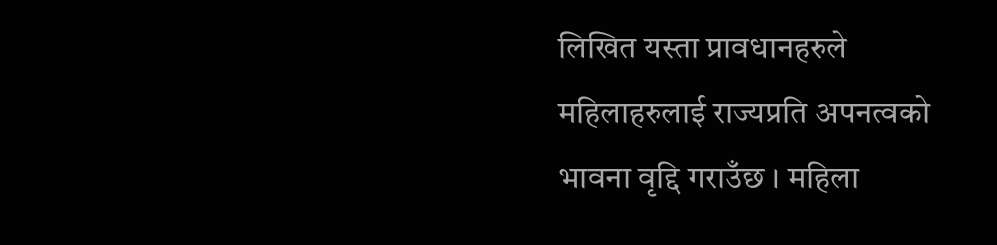लिखित यस्ता प्रावधानहरुले महिलाहरुलाई राज्यप्रति अपनत्वको भावना वृद्दि गराउँछ । महिला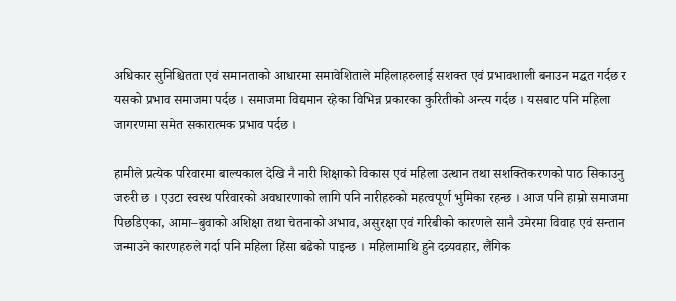अधिकार सुनिश्चितता एवं समानताको आधारमा समावेशिताले महिलाहरुलाई सशक्त एवं प्रभावशाली बनाउन मद्घत गर्दछ र यसको प्रभाव समाजमा पर्दछ । समाजमा विद्यमान रहेका विभिन्न प्रकारका कुरितीको अन्त्य गर्दछ । यसबाट पनि महिला जागरणमा समेत सकारात्मक प्रभाव पर्दछ ।

हामीले प्रत्येक परिवारमा बाल्यकाल देखि नै नारी शिक्षाको विकास एवं महिला उत्थान तथा सशक्तिकरणको पाठ सिकाउनु जरुरी छ । एउटा स्वस्थ परिवारको अवधारणाको लागि पनि नारीहरुको महत्वपूर्ण भुमिका रहन्छ । आज पनि हाम्रो समाजमा पिछडिएका, आमा–बुवाको अशिक्षा तथा चेतनाको अभाव, असुरक्षा एवं गरिबीको कारणले सानै उमेरमा विवाह एवं सन्तान जन्माउने कारणहरुले गर्दा पनि महिला हिंसा बढेको पाइन्छ । महिलामाथि हुने दव्र्यवहार, लैंगिक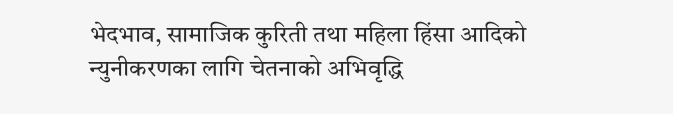भेदभाव, सामाजिक कुरिती तथा महिला हिंसा आदिको न्युनीकरणका लागि चेतनाको अभिवृद्धि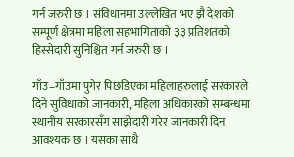गर्न जरुरी छ । संविधानमा उल्लेखित भए झै देशको सम्पूर्ण क्षेत्रमा महिला सहभागिताको ३३ प्रतिशतको हिस्सेदारी सुनिश्चित गर्न जरुरी छ ।

गाँउ–गाँउमा पुगेर पिछडिएका महिलाहरुलाई सरकारले दिने सुविधाको जानकारी, महिला अधिकारको सम्बन्धमा स्थानीय सरकारसँग साझेदारी गरेर जानकारी दिन आवश्यक छ । यसका साथै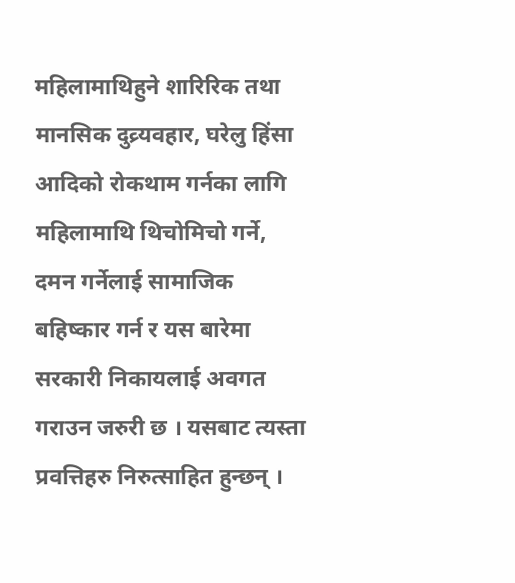महिलामाथिहुने शारिरिक तथा मानसिक दुव्र्यवहार, घरेलु हिंसा आदिको रोकथाम गर्नका लागि महिलामाथि थिचोमिचो गर्ने, दमन गर्नेलाई सामाजिक बहिष्कार गर्न र यस बारेमा सरकारी निकायलाई अवगत गराउन जरुरी छ । यसबाट त्यस्ता प्रवत्तिहरु निरुत्साहित हुन्छन् ।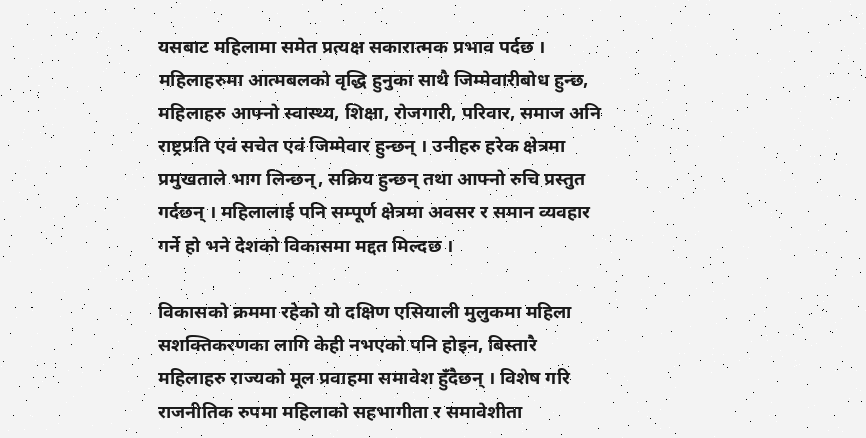यसबाट महिलामा समेत प्रत्यक्ष सकारात्मक प्रभाव पर्दछ । महिलाहरुमा आत्मबलको वृद्धि हुनुका साथै जिम्मेवारीबोध हुन्छ, महिलाहरु आफ्नो स्वास्थ्य, शिक्षा, रोजगारी, परिवार, समाज अनि राष्ट्रप्रति एवं सचेत एवं जिम्मेवार हुन्छन् । उनीहरु हरेक क्षेत्रमा प्रमुखताले भाग लिन्छन्, सक्रिय हुन्छन् तथा आफ्नो रुचि प्रस्तुत गर्दछन् । महिलालाई पनि सम्पूर्ण क्षेत्रमा अवसर र समान व्यवहार गर्ने हो भने देशको विकासमा मद्दत मिल्दछ ।

विकासको क्रममा रहेको यो दक्षिण एसियाली मुलुकमा महिला सशक्तिकरणका लागि केही नभएको पनि होइन, बिस्तारै महिलाहरु राज्यको मूल प्रवाहमा समावेश हुँदैछन् । विशेष गरि राजनीतिक रुपमा महिलाको सहभागीता र समावेशीता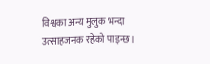विश्वका अन्य मुलुक भन्दा उत्साहजनक रहेको पाइन्छ ।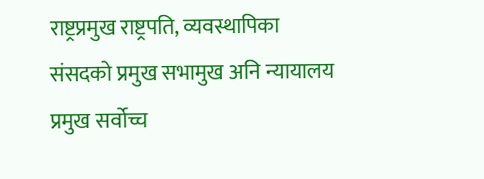राष्ट्रप्रमुख राष्ट्रपति, व्यवस्थापिका संसदको प्रमुख सभामुख अनि न्यायालय प्रमुख सर्वोच्च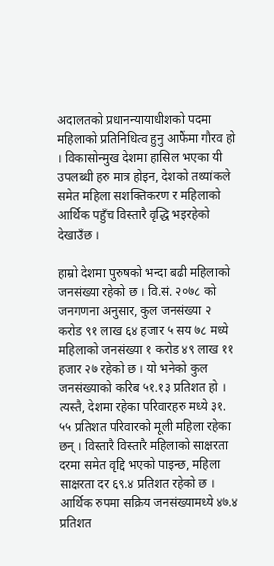अदालतको प्रधानन्यायाधीशको पदमा महिलाको प्रतिनिधित्व हुनु आफैंमा गौरव हो । विकासोन्मुख देशमा हासिल भएका यी उपलब्धी हरु मात्र होइन, देशको तथ्यांकले समेत महिला सशक्तिकरण र महिलाको आर्थिक पहुँच विस्तारै वृद्धि भइरहेको देखाउँछ ।

हाम्रो देशमा पुरुषको भन्दा बढी महिलाको जनसंख्या रहेको छ । वि.सं. २०७८ को जनगणना अनुसार, कुल जनसंख्या २ करोड ९१ लाख ६४ हजार ५ सय ७८ मध्ये महिलाको जनसंख्या १ करोड ४९ लाख ११ हजार २७ रहेको छ । यो भनेको कुल जनसंख्याको करिब ५१.१३ प्रतिशत हो । त्यस्तै, देशमा रहेका परिवारहरु मध्ये ३१. ५५ प्रतिशत परिवारको मूली महिला रहेका छन् । विस्तारै विस्तारै महिलाको साक्षरता दरमा समेत वृद्दि भएको पाइन्छ, महिला साक्षरता दर ६९.४ प्रतिशत रहेको छ । आर्थिक रुपमा सक्रिय जनसंख्यामध्ये ४७.४ प्रतिशत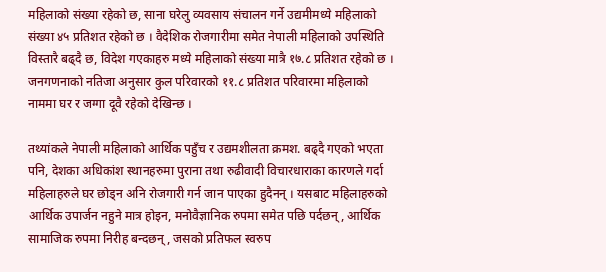महिलाको संख्या रहेको छ, साना घरेलु व्यवसाय संचालन गर्ने उद्यमीमध्ये महिलाको संख्या ४५ प्रतिशत रहेको छ । वैदेशिक रोजगारीमा समेत नेपाली महिलाको उपस्थिति विस्तारै बढ्दै छ, विदेश गएकाहरु मध्ये महिलाको संख्या मात्रै १७.८ प्रतिशत रहेको छ । जनगणनाको नतिजा अनुसार कुल परिवारको ११.८ प्रतिशत परिवारमा महिलाको नाममा घर र जग्गा दूवै रहेको देखिन्छ ।

तथ्यांकले नेपाली महिलाको आर्थिक पहुँच र उद्यमशीलता क्रमश. बढ्दै गएको भएता पनि, देशका अधिकांश स्थानहरुमा पुराना तथा रुढीवादी विचारधाराका कारणले गर्दा महिलाहरुले घर छोड्न अनि रोजगारी गर्न जान पाएका हुदैनन् । यसबाट महिलाहरुको आर्थिक उपार्जन नहुने मात्र होइन, मनोवैज्ञानिक रुपमा समेत पछि पर्दछन्, आर्थिक सामाजिक रुपमा निरीह बन्दछन्, जसको प्रतिफल स्वरुप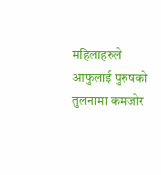महिलाहरुले आफुलाई पुरुषको तुलनामा कमजोर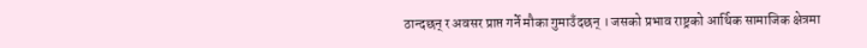ठान्दछन् र अवसर प्राप्त गर्ने मौका गुमाउँदछन् । जसको प्रभाव राष्ट्रको आर्थिक सामाजिक क्षेत्रमा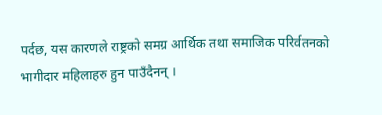पर्दछ, यस कारणले राष्ट्रको समग्र आर्थिक तथा समाजिक परिर्वतनको भागीदार महिलाहरु हुन पाउँदैनन् ।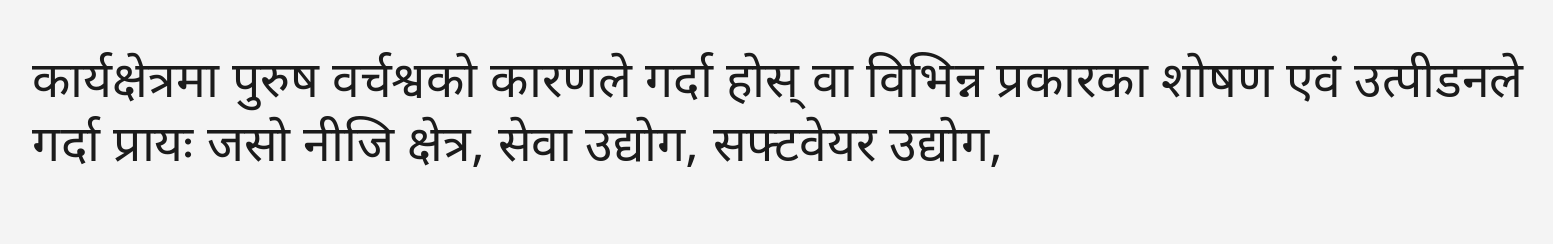कार्यक्षेत्रमा पुरुष वर्चश्वको कारणले गर्दा होस् वा विभिन्न प्रकारका शोषण एवं उत्पीडनले गर्दा प्रायः जसो नीजि क्षेत्र, सेवा उद्योग, सफ्टवेयर उद्योग,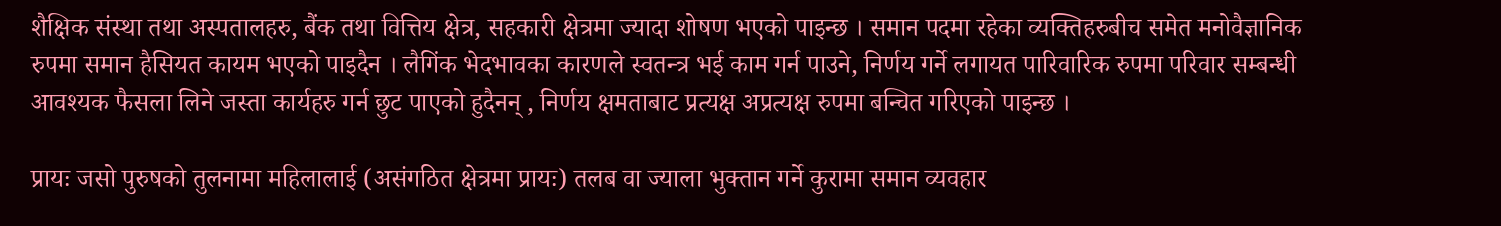शैक्षिक संस्था तथा अस्पतालहरु, बैंक तथा वित्तिय क्षेत्र, सहकारी क्षेत्रमा ज्यादा शोषण भएको पाइन्छ । समान पदमा रहेका व्यक्तिहरुबीच समेत मनोवैज्ञानिक रुपमा समान हैसियत कायम भएको पाइदैन । लैगिंक भेदभावका कारणले स्वतन्त्र भई काम गर्न पाउने, निर्णय गर्ने लगायत पारिवारिक रुपमा परिवार सम्बन्धी आवश्यक फैसला लिने जस्ता कार्यहरु गर्न छुट पाएको हुदैनन् , निर्णय क्षमताबाट प्रत्यक्ष अप्रत्यक्ष रुपमा बन्चित गरिएको पाइन्छ ।

प्रायः जसो पुरुषको तुलनामा महिलालाई (असंगठित क्षेत्रमा प्रायः) तलब वा ज्याला भुक्तान गर्ने कुरामा समान व्यवहार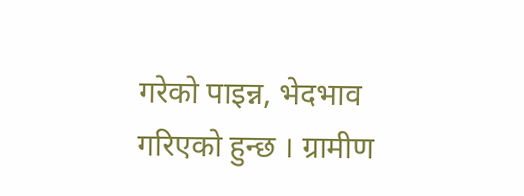गरेको पाइन्न, भेदभाव गरिएको हुन्छ । ग्रामीण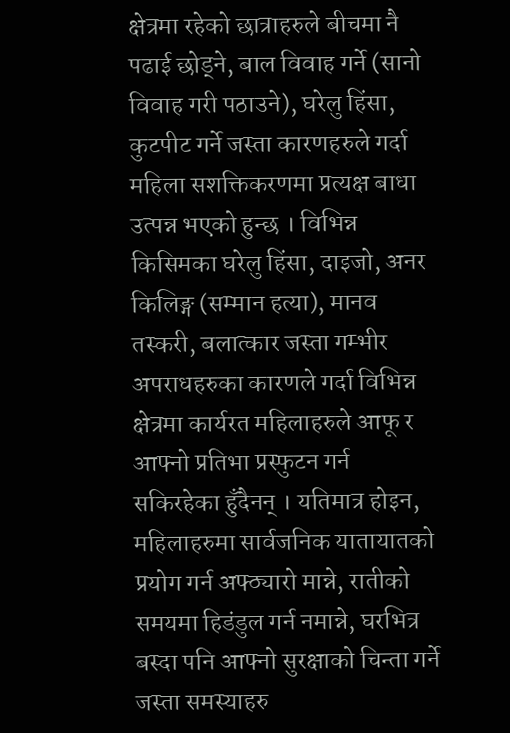क्षेत्रमा रहेको छात्राहरुले बीचमा नै पढाई छोड्ने, बाल विवाह गर्ने (सानो विवाह गरी पठाउने), घरेलु हिंसा, कुटपीट गर्ने जस्ता कारणहरुले गर्दा महिला सशक्तिकरणमा प्रत्यक्ष बाधा उत्पन्न भएको हुन्छ । विभिन्न किसिमका घरेलु हिंसा, दाइजो, अनर किलिङ्ग (सम्मान हत्या), मानव तस्करी, बलात्कार जस्ता गम्भीर अपराधहरुका कारणले गर्दा विभिन्न क्षेत्रमा कार्यरत महिलाहरुले आफू र आफ्नो प्रतिभा प्रस्फुटन गर्न सकिरहेका हुँदैनन् । यतिमात्र होइन, महिलाहरुमा सार्वजनिक यातायातको प्रयोग गर्न अफ्ठ्यारो मान्ने, रातीको समयमा हिडंडुल गर्न नमान्ने, घरभित्र बस्दा पनि आफ्नो सुरक्षाको चिन्ता गर्ने जस्ता समस्याहरु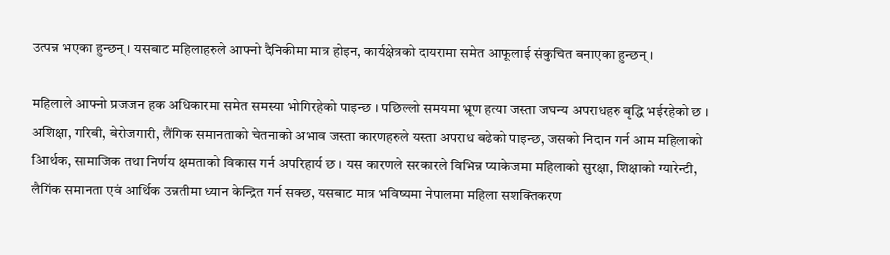उत्पन्न भएका हुन्छन् । यसबाट महिलाहरुले आफ्नो दैनिकीमा मात्र होइन, कार्यक्षेत्रको दायरामा समेत आफूलाई संकुचित बनाएका हुन्छन् ।

महिलाले आफ्नो प्रजजन हक अधिकारमा समेत समस्या भोगिरहेको पाइन्छ । पछिल्लो समयमा भ्रूण हत्या जस्ता जघन्य अपराधहरु बृद्धि भईरहेको छ । अशिक्षा, गरिबी, बेरोजगारी, लैंगिक समानताको चेतनाको अभाव जस्ता कारणहरुले यस्ता अपराध बढेको पाइन्छ, जसको निदान गर्न आम महिलाको आिर्थक, सामाजिक तथा निर्णय क्षमताको विकास गर्न अपरिहार्य छ । यस कारणले सरकारले विभिन्न प्याकेजमा महिलाको सुरक्षा, शिक्षाको ग्यारेन्टी, लैगिंक समानता एवं आर्थिक उन्नतीमा ध्यान केन्द्रित गर्न सक्छ, यसबाट मात्र भविष्यमा नेपालमा महिला सशक्तिकरण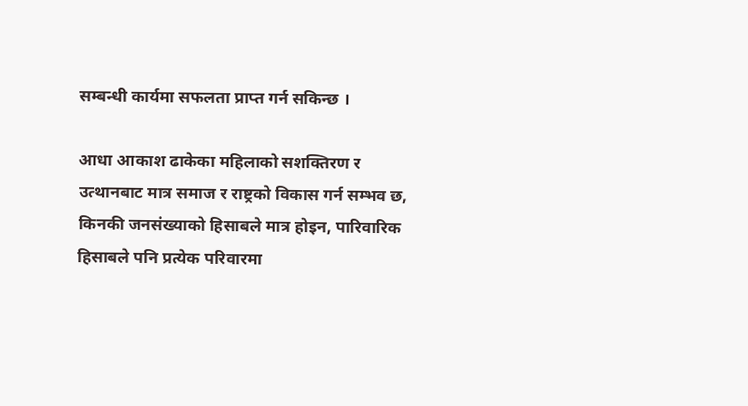सम्बन्धी कार्यमा सफलता प्राप्त गर्न सकिन्छ ।

आधा आकाश ढाकेका महिलाको सशक्तिरण र उत्थानबाट मात्र समाज र राष्ट्रको विकास गर्न सम्भव छ, किनकी जनसंख्याको हिसाबले मात्र होइन, पारिवारिक हिसाबले पनि प्रत्येक परिवारमा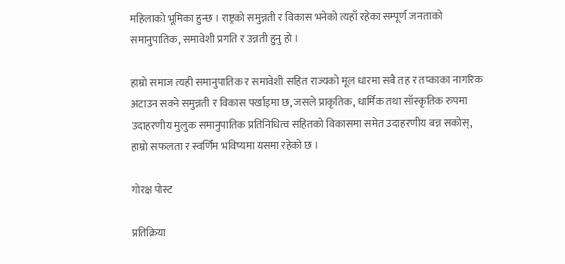महिलाको भूमिका हुन्छ । राष्ट्रको समुन्नती र विकास भनेको त्यहाँ रहेका सम्पूर्ण जनताको समानुपातिक, समावेशी प्रगति र उन्नती हुनु हो ।

हाम्रो समाज त्यही समानुपातिक र समावेशी सहित राज्यको मूल धारमा सबै तह र तप्काका नागरिक अटाउन सक्ने समुन्नती र विकास पर्खाइमा छ, जसले प्राकृतिक, धार्मिक तथा साँस्कृतिक रुपमा उदाहरणीय मुलुक समानुपातिक प्रतिनिधित्व सहितको विकासमा समेत उदाहरणीय बन्न सकोस्, हाम्रो सफलता र स्वर्णिम भविष्यमा यसमा रहेको छ ।

गोरक्ष पोस्ट

प्रतिक्रिया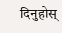दिनुहोस्